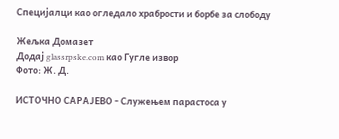Специјалци као огледало храбрости и борбе за слободу

Жељка Домазет
Додај glassrpske.com као Гугле извор
Фото: Ж. Д.

ИСТОЧНО САРАЈЕВО - Служењем парастоса у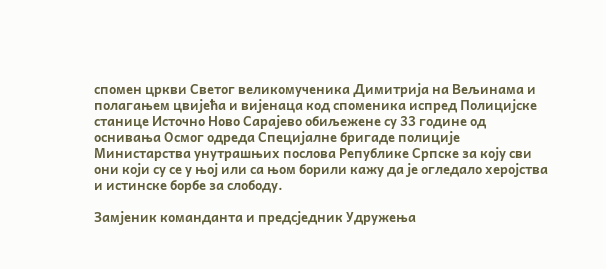спомен цркви Светог великомученика Димитрија на Вељинама и полагањем цвијећа и вијенаца код споменика испред Полицијске станице Источно Ново Сарајево обиљежене су 33 године од оснивања Осмог одреда Специјалне бригаде полиције Министарства унутрашњих послова Републике Српске за коју сви они који су се у њој или са њом борили кажу да је огледало херојства и истинске борбе за слободу.

Замјеник команданта и предсједник Удружења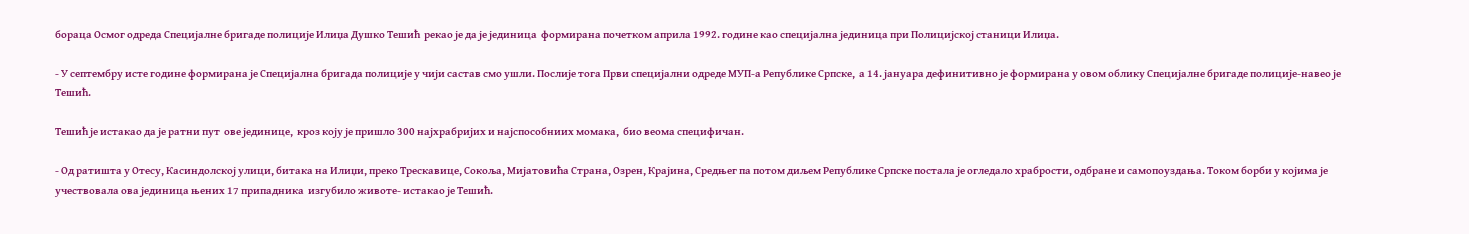бораца Осмог одреда Специјалне бригаде полиције Илиџа Душко Тешић  рекао је да је јединица  формирана почетком априла 1992. године као специјална јединица при Полицијској станици Илиџа.

- У септембру исте године формирана је Специјална бригада полиције у чији састав смо ушли. Послије тога Први специјални одреде МУП-а Републике Српске,  а 14. јануара дефинитивно је формирана у овом облику Специјалне бригаде полиције-навео је Тешић.

Тешић је истакао да је ратни пут  ове јединице,  кроз коју је пришло 300 најхрабријих и најспособниих момака,  био веома специфичан.

- Од ратишта у Отесу, Касиндолској улици, битака на Илиџи, преко Трескавице, Сокоља, Мијатовића Страна, Озрен, Крајина, Средњег па потом диљем Републике Српске постала је огледало храбрости, одбране и самопоуздања. Током борби у којима је учествовала ова јединица њених 17 припадника  изгубило животе- истакао је Тешић.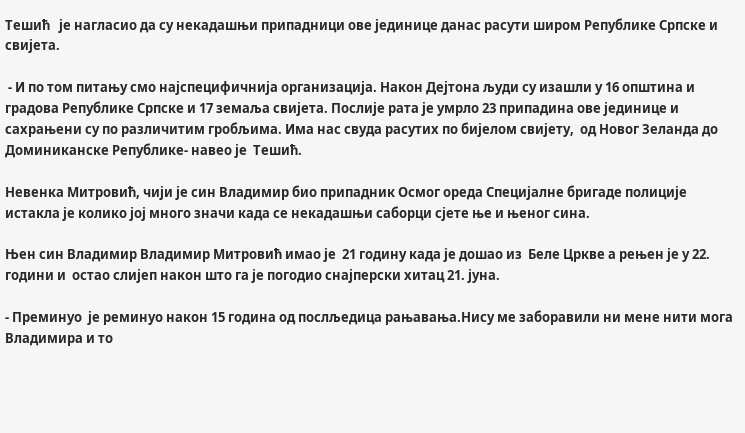Тешић   је нагласио да су некадашњи припадници ове јединице данас расути широм Републике Српске и свијета.

 - И по том питању смо најспецифичнија организација. Након Дејтона људи су изашли у 16 општина и градова Републике Српске и 17 земаља свијета. Послије рата је умрло 23 припадина ове јединице и сахрањени су по различитим гробљима. Има нас свуда расутих по бијелом свијету,  од Новог Зеланда до Доминиканске Републике- навео је  Тешић.

Невенка Митровић, чији је син Владимир био припадник Осмог ореда Специјалне бригаде полиције истакла је колико јој много значи када се некадашњи саборци сјете ње и њеног сина.

Њен син Владимир Владимир Митровић имао је  21 годину када је дошао из  Беле Цркве а рењен је у 22.  години и  остао слијеп након што га је погодио снајперски хитац 21. јуна.

- Преминуо  је реминуо након 15 година од послљедица рањавања.Нису ме заборавили ни мене нити мога Владимира и то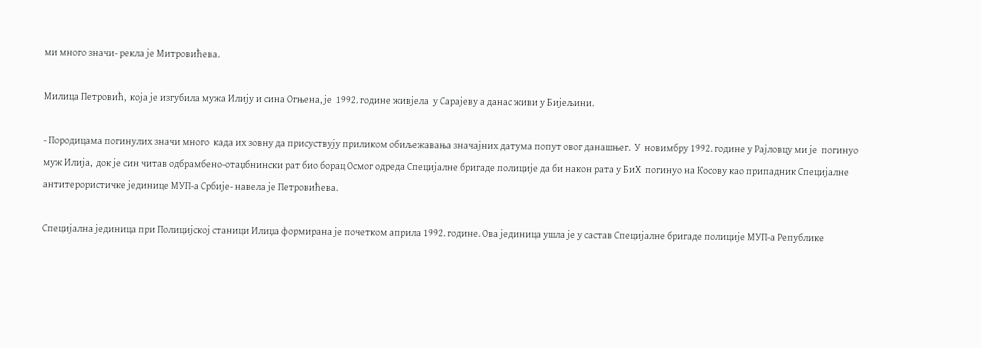ми много значи- рекла је Митровићева.

Милица Петровић,  која је изгубила мужа Илију и сина Огњена, је  1992. године живјела  у Сарајеву а данас живи у Бијељини.

- Породицама погинулих значи много  када их зовну да присуствују приликом обиљежавања значајних датума попут овог данашњег.  У  новимбру 1992. године у Рајловцу ми је  погинуо муж Илија,  док је син читав одбрамбено-отаџбнински рат био борац Осмог одреда Специјалне бригаде полиције да би након рата у БиХ  погинуо на Косову као припадник Специјалне антитерористичке јединице МУП-а Србије- навела је Петровићева.

Специјална јединица при Полицијској станици Илиџа формирана је почетком априла 1992. године. Ова јединица ушла је у састав Специјалне бригаде полиције МУП-а Републике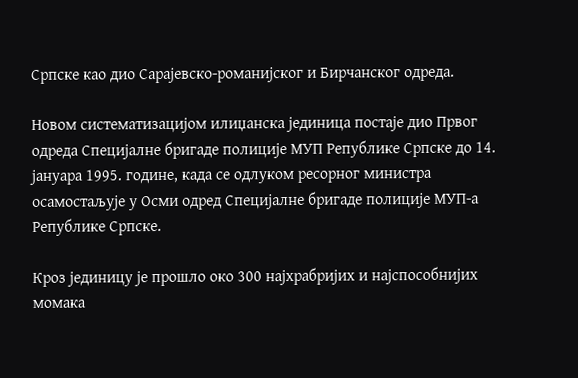Српске као дио Сарајевско-романијског и Бирчанског одреда.

Новом систематизацијом илиџанска јединица постаје дио Првог одреда Специјалне бригаде полиције МУП Републике Српске до 14. јануара 1995. године, када се одлуком ресорног министра осамостаљује у Осми одред Специјалне бригаде полиције МУП-а Републике Српске.

Кроз јединицу је прошло око 300 најхрабријих и најспособнијих момака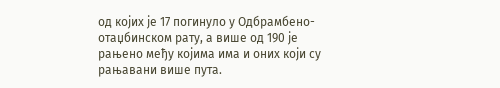од којих је 17 погинуло у Одбрамбено-отаџбинском рату, а више од 190 је рањено међу којима има и оних који су рањавани више пута.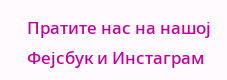Пратите нас на нашој Фејсбук и Инстаграм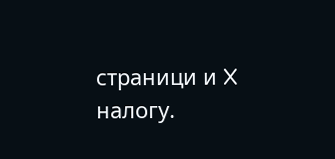страници и X налогу.